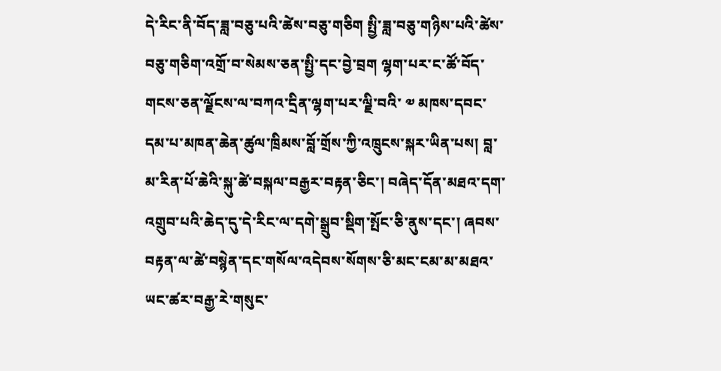དེ་རིང་ནི་བོད་ཟླ་བཅུ་པའི་ཚེས་བཅུ་གཅིག སྤྱི་ཟླ་བཅུ་གཉིས་པའི་ཚེས་བཅུ་གཅིག་འགྲོ་བ་སེམས་ཅན་སྤྱི་དང་བྱེ་བྲག ལྷག་པར་ང་ཚོ་བོད་གངས་ཅན་ལྗོངས་ལ་བཀའ་དྲིན་ལྷག་པར་ལྗི་བའི་ ༧ མཁས་དབང་དམ་པ་མཁན་ཆེན་ཚུལ་ཁྲིམས་བློ་གྲོས་ཀྱི་འཁྲུངས་སྐར་ཡིན་པས། བླ་མ་རིན་པོ་ཆེའི་སྐུ་ཚེ་བསྐལ་བརྒྱར་བརྟན་ཅིང་། བཞེད་དོན་མཐའ་དག་འགྲུབ་པའི་ཆེད་དུ་དེ་རིང་ལ་དགེ་སྒྲུབ་སྡིག་སྤོང་ཅི་ནུས་དང་། ཞབས་བརྟན་ལ་ཚེ་བསྙེན་དང་གསོལ་འདེབས་སོགས་ཅི་མང་ངམ་མ་མཐའ་ཡང་ཚར་བརྒྱ་རེ་གསུང་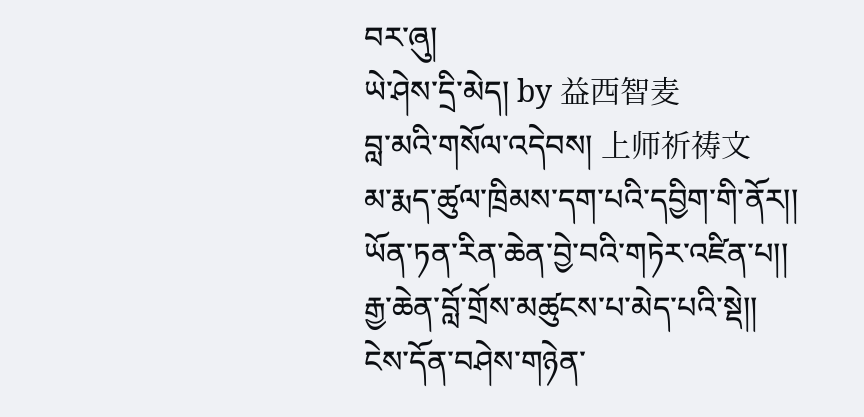བར་ཞུ།
ཡེ་ཤེས་དྲི་མེད། by 益西智麦
བླ་མའི་གསོལ་འདེབས། 上师祈祷文
མ་རྨད་ཚུལ་ཁྲིམས་དག་པའི་དབྱིག་གི་ནོར།།
ཡོན་ཏན་རིན་ཆེན་བྱེ་བའི་གཏེར་འཛིན་པ།།
རྒྱ་ཆེན་བློ་གྲོས་མཚུངས་པ་མེད་པའི་སྡེ།།
ངེས་དོན་བཤེས་གཉེན་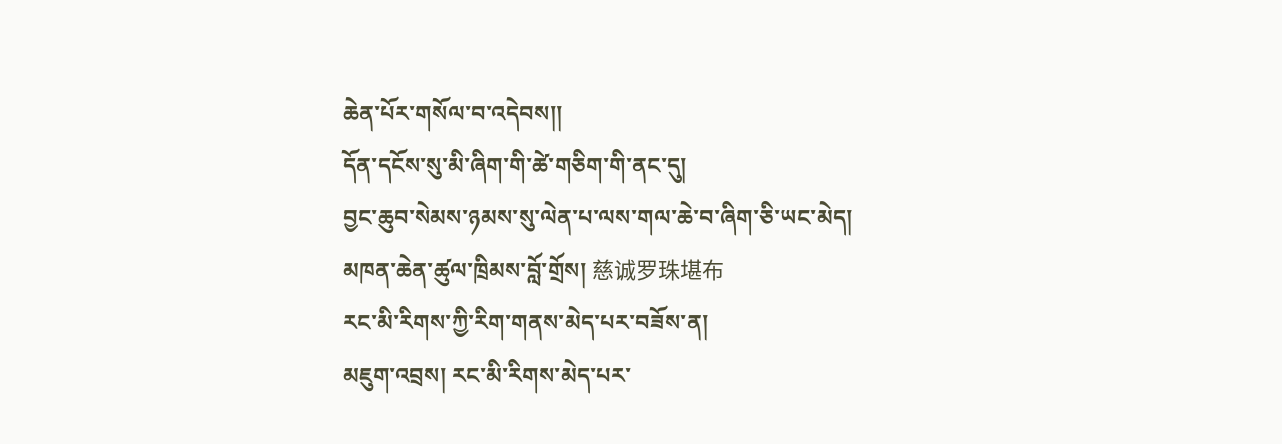ཆེན་པོར་གསོལ་བ་འདེབས།།
དོན་དངོས་སུ་མི་ཞིག་གི་ཚེ་གཅིག་གི་ནང་དུ།
བྱང་ཆུབ་སེམས་ཉམས་སུ་ལེན་པ་ལས་གལ་ཆེ་བ་ཞིག་ཅི་ཡང་མེད།
མཁན་ཆེན་ཚུལ་ཁྲིམས་བློ་གྲོས། 慈诚罗珠堪布
རང་མི་རིགས་ཀྱི་རིག་གནས་མེད་པར་བཟོས་ན།
མཇུག་འབྲས། རང་མི་རིགས་མེད་པར་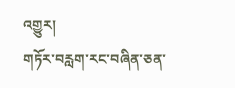འགྱུར།
གཏོར་བརླག་རང་བཞིན་ཅན་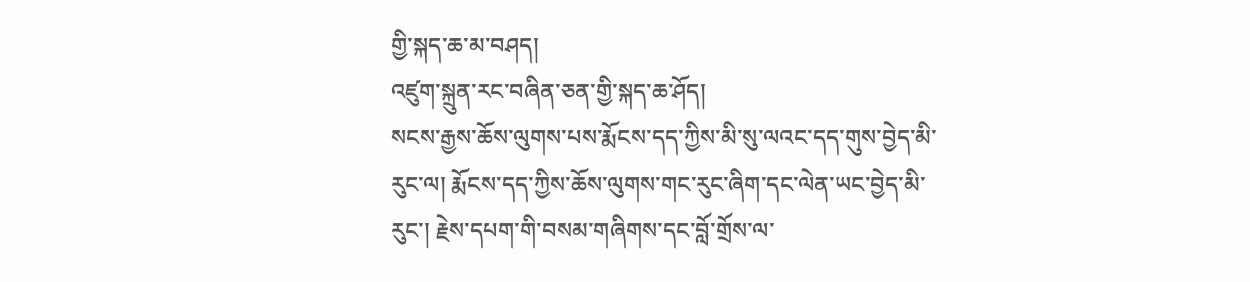གྱི་སྐད་ཆ་མ་བཤད།
འཛུག་སྐྲུན་རང་བཞིན་ཅན་གྱི་སྐད་ཆ་ཤོད།
སངས་རྒྱས་ཆོས་ལུགས་པས་རྨོངས་དད་ཀྱིས་མི་སུ་ལའང་དད་གུས་བྱེད་མི་རུང་ལ། རྨོངས་དད་ཀྱིས་ཆོས་ལུགས་གང་རུང་ཞིག་དང་ལེན་ཡང་བྱེད་མི་རུང་། རྗེས་དཔག་གི་བསམ་གཞིགས་དང་བློ་གྲོས་ལ་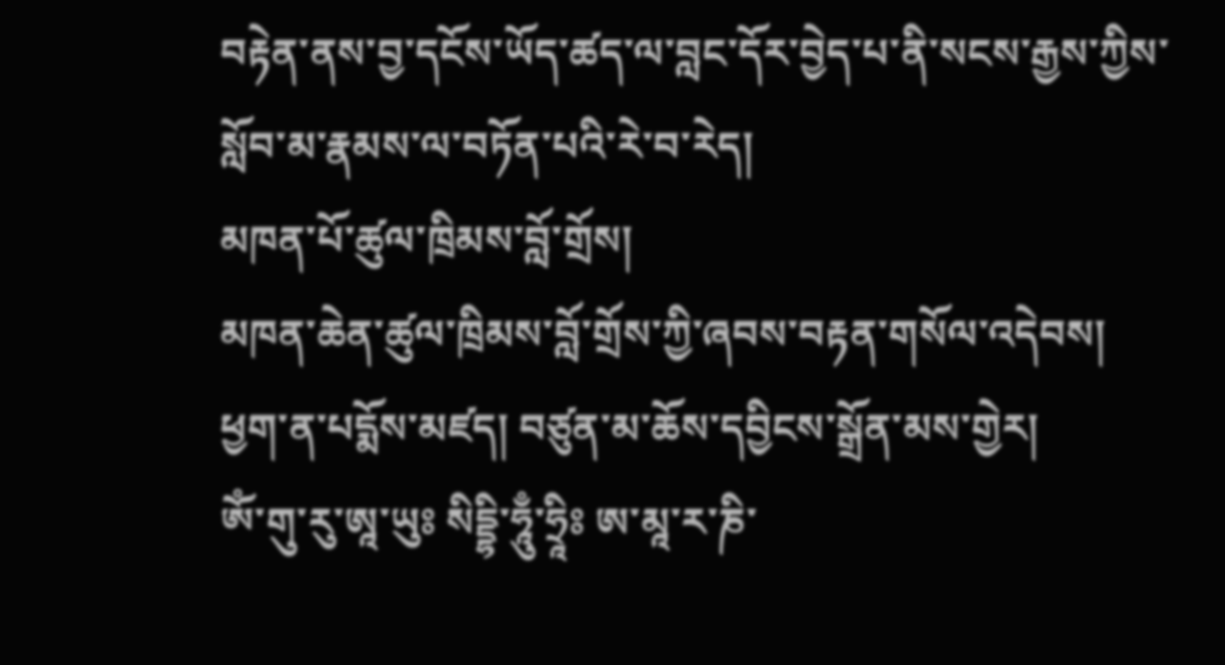བརྟེན་ནས་བྱ་དངོས་ཡོད་ཚད་ལ་བླང་དོར་བྱེད་པ་ནི་སངས་རྒྱས་ཀྱིས་སློབ་མ་རྣམས་ལ་བཏོན་པའི་རེ་བ་རེད།
མཁན་པོ་ཚུལ་ཁྲིམས་བློ་གྲོས།
མཁན་ཆེན་ཚུལ་ཁྲིམས་བློ་གྲོས་ཀྱི་ཞབས་བརྟན་གསོལ་འདེབས།
ཕྱག་ན་པདྨོས་མཛད། བཙུན་མ་ཆོས་དབྱིངས་སྒྲོན་མས་གྱེར།
ཨོཾ་གུ་རུ་ཨཱ་ཡུཿ སིདྡྷི་ཧཱུྃ་ཧྲཱིཿ ཨ་མཱ་ར་ཎི་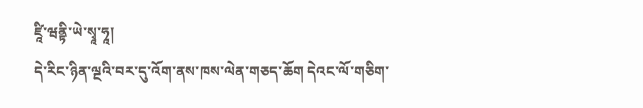ཛཱི་ཝནྟི་ཡེ་སྭཱ་ཧཱ།
དེ་རིང་ཉིན་ལྔའི་བར་དུ་འོག་ནས་ཁས་ལེན་གཅད་ཆོག དེའང་ལོ་གཅིག་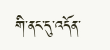གི་ནང་དུ་འདོན་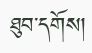ཐུབ་དགོས།